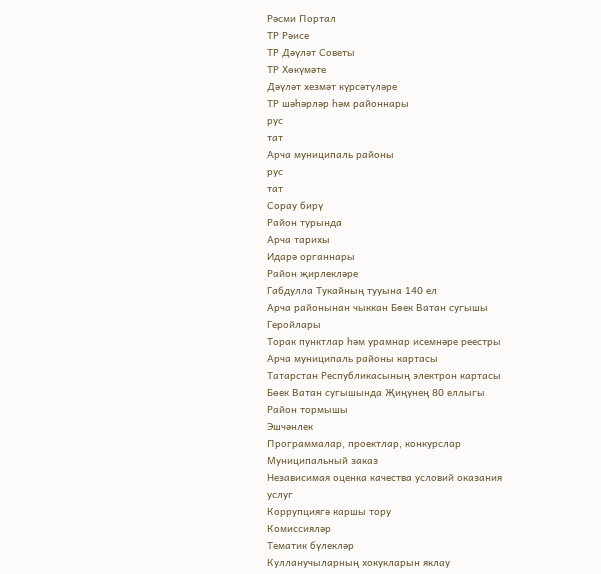Рәсми Портал
ТР Рәисе
ТР Дәүләт Советы
ТР Хөкүмәте
Дәүләт хезмәт күрсәтүләре
ТР шәһәрләр һәм районнары
рус
тат
Арча муниципаль районы
рус
тат
Сорау бирү
Район турында
Арча тарихы
Идарә органнары
Район җирлекләре
Габдулла Тукайның тууына 140 ел
Арча районынан чыккан Бөек Ватан сугышы Геройлары
Торак пунктлар һәм урамнар исемнәре реестры
Арча муниципаль районы картасы
Татарстан Республикасының электрон картасы
Бөек Ватан сугышында Җиңүнең 80 еллыгы
Район тормышы
Эшчәнлек
Программалар, проектлар, конкурслар
Муниципальный заказ
Независимая оценка качества условий оказания услуг
Коррупциягә каршы тору
Комиссияләр
Тематик бүлекләр
Кулланучыларның хокукларын яклау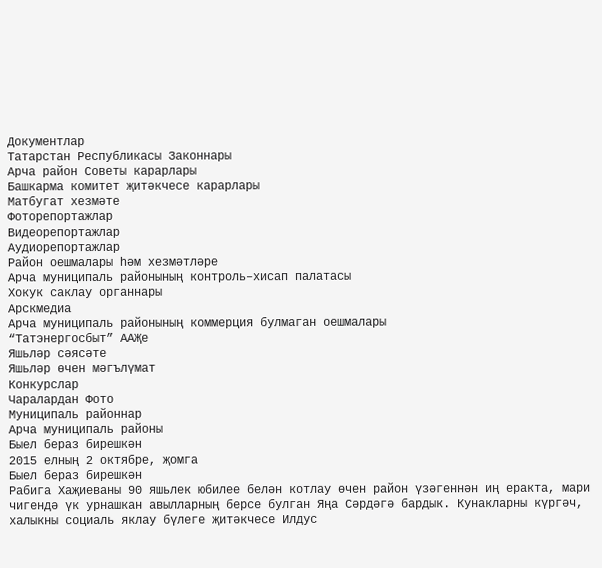Документлар
Татарстан Республикасы Законнары
Арча район Советы карарлары
Башкарма комитет җитәкчесе карарлары
Матбугат хезмәте
Фоторепортажлар
Видеорепортажлар
Аудиорепортажлар
Район оешмалары һәм хезмәтләре
Арча муниципаль районының контроль–хисап палатасы
Хокук саклау органнары
Арскмедиа
Арча муниципаль районының коммерция булмаган оешмалары
“Татэнергосбыт” ААҖе
Яшьләр сәясәте
Яшьләр өчен мәгълүмат
Конкурслар
Чаралардан Фото
Муниципаль районнар
Арча муниципаль районы
Быел бераз бирешкән
2015 елның 2 октябре, җомга
Быел бераз бирешкән
Рабига Хаҗиеваны 90 яшьлек юбилее белән котлау өчен район үзәгеннән иң еракта, мари чигендә үк урнашкан авылларның берсе булган Яңа Сәрдәгә бардык. Кунакларны күргәч, халыкны социаль яклау бүлеге җитәкчесе Илдус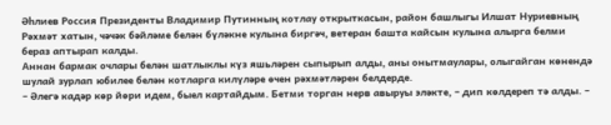Әһлиев Россия Президенты Владимир Путинның котлау открыткасын, район башлыгы Илшат Нуриевның Рәхмәт хатын, чәчәк бәйләме белән бүләкне кулына биргәч, ветеран башта кайсын кулына алырга белми бераз аптырап калды.
Аннан бармак очлары белән шатлыклы күз яшьләрен сыпырып алды, аны онытмаулары, олыгайган көнендә шулай зурлап юбилее белән котларга килүләре өчен рәхмәтләрен белдерде.
– Әлегә кадәр көр йөри идем, быел картайдым. Бетми торган нерв авыруы эләкте, – дип көлдереп тә алды. –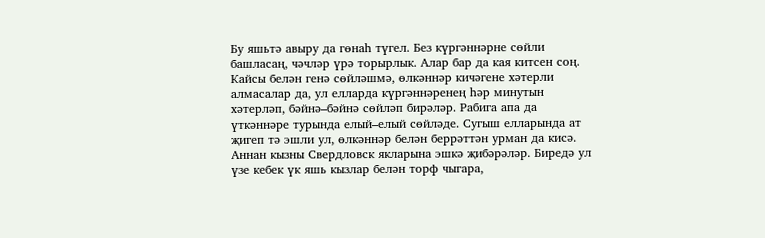Бу яшьтә авыру да гөнаһ түгел. Без күргәннәрне сөйли башласаң, чәчләр үрә торырлык. Алар бар да кая китсен соң.
Кайсы белән генә сөйләшмә, өлкәннәр кичәгене хәтерли алмасалар да, ул елларда күргәннәренең һәр минутын хәтерләп, бәйнә–бәйнә сөйләп бирәләр. Рабига апа да үткәннәре турында елый–елый сөйләде. Сугыш елларында ат җигеп тә эшли ул, өлкәннәр белән беррәттән урман да кисә. Аннан кызны Свердловск якларына эшкә җибәрәләр. Биредә ул үзе кебек үк яшь кызлар белән торф чыгара,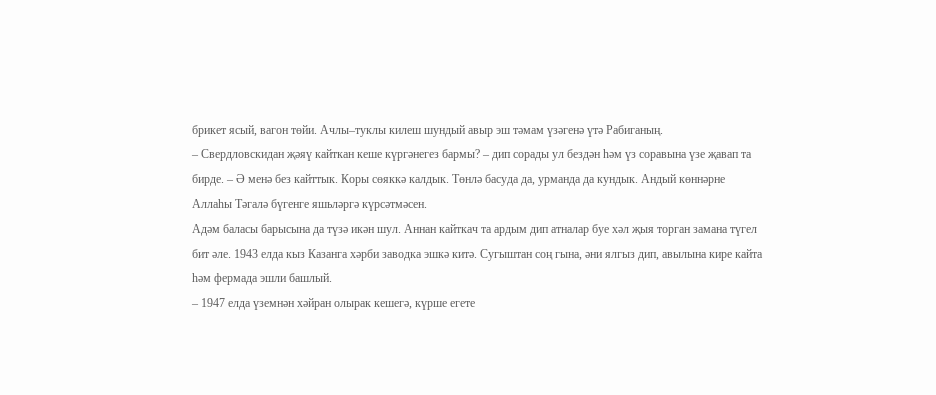брикет ясый, вагон төйи. Ачлы–туклы килеш шундый авыр эш тәмам үзәгенә үтә Рабиганың.
– Свердловскидан җәяү кайткан кеше күргәнегез бармы? – дип сорады ул бездән һәм үз соравына үзе җавап та бирде. – Ә менә без кайттык. Коры сөяккә калдык. Төнлә басуда да, урманда да кундык. Андый көннәрне Аллаһы Тәгалә бүгенге яшьләргә күрсәтмәсен.
Адәм баласы барысына да түзә икән шул. Аннан кайткач та ардым дип атналар буе хәл җыя торган замана түгел бит әле. 1943 елда кыз Казанга хәрби заводка эшкә китә. Сугыштан соң гына, әни ялгыз дип, авылына кире кайта һәм фермада эшли башлый.
– 1947 елда үземнән хәйран олырак кешегә, күрше егете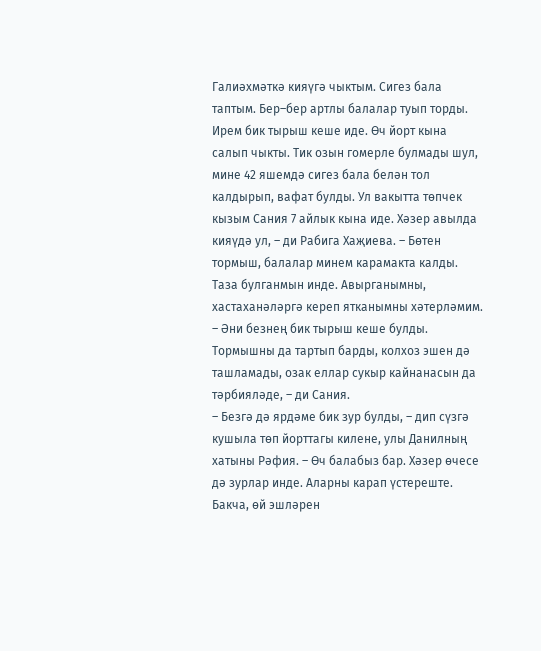Галиәхмәткә кияүгә чыктым. Сигез бала таптым. Бер–бер артлы балалар туып торды. Ирем бик тырыш кеше иде. Өч йорт кына салып чыкты. Тик озын гомерле булмады шул, мине 42 яшемдә сигез бала белән тол калдырып, вафат булды. Ул вакытта төпчек кызым Сания 7 айлык кына иде. Хәзер авылда кияүдә ул, – ди Рабига Хаҗиева. – Бөтен тормыш, балалар минем карамакта калды. Таза булганмын инде. Авырганымны, хастаханәләргә кереп ятканымны хәтерләмим.
– Әни безнең бик тырыш кеше булды. Тормышны да тартып барды, колхоз эшен дә ташламады, озак еллар сукыр кайнанасын да тәрбияләде, – ди Сания.
– Безгә дә ярдәме бик зур булды, – дип сүзгә кушыла төп йорттагы килене, улы Данилның хатыны Рәфия. – Өч балабыз бар. Хәзер өчесе дә зурлар инде. Аларны карап үстереште. Бакча, өй эшләрен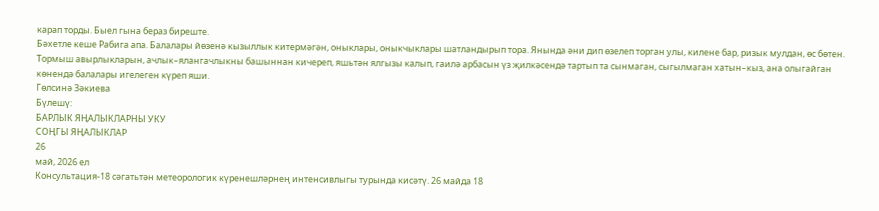карап торды. Быел гына бераз биреште.
Бәхетле кеше Рабига апа. Балалары йөзенә кызыллык китермәгән, оныклары, оныкчыклары шатландырып тора. Янында әни дип өзелеп торган улы, килене бар, ризык мулдан, өс бөтен. Тормыш авырлыкларын, ачлык–ялангачлыкны башыннан кичереп, яшьтән ялгызы калып, гаилә арбасын үз җилкәсендә тартып та сынмаган, сыгылмаган хатын–кыз, ана олыгайган көнендә балалары игелеген күреп яши.
Гөлсинә Зәкиева
Бүлешү:
БАРЛЫК ЯҢАЛЫКЛАРНЫ УКУ
СОҢГЫ ЯҢАЛЫКЛАР
26
май, 2026 ел
Консультация-18 сәгатьтән метеорологик күренешләрнең интенсивлыгы турында кисәтү. 26 майда 18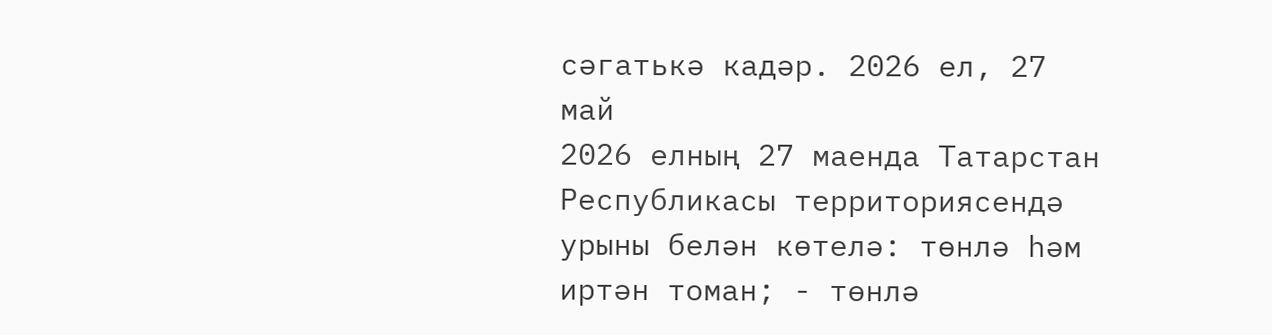сәгатькә кадәр. 2026 ел, 27 май
2026 елның 27 маенда Татарстан Республикасы территориясендә урыны белән көтелә: төнлә һәм иртән томан; - төнлә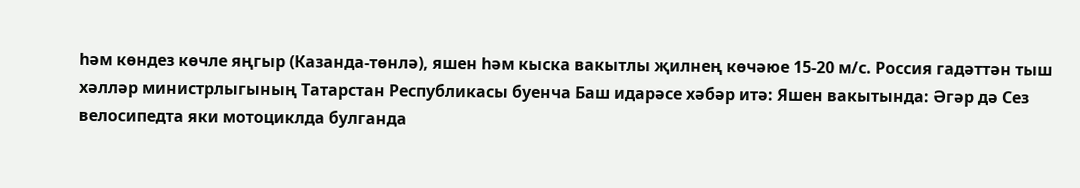һәм көндез көчле яңгыр (Казанда-төнлә), яшен һәм кыска вакытлы җилнең көчәюе 15-20 м/с. Россия гадәттән тыш хәлләр министрлыгының Татарстан Республикасы буенча Баш идарәсе хәбәр итә: Яшен вакытында: Әгәр дә Сез велосипедта яки мотоциклда булганда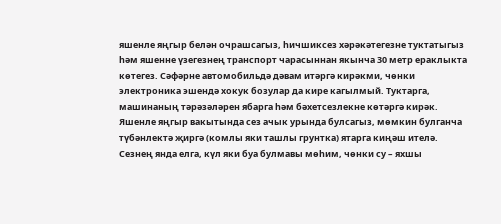яшенле яңгыр белән очрашсагыз, һичшиксез хәрәкәтегезне туктатыгыз һәм яшенне үзегезнең транспорт чарасыннан якынча 30 метр ераклыкта көтегез. Сәфәрне автомобильдә дәвам итәргә кирәкми, чөнки электроника эшендә хокук бозулар да кире кагылмый. Туктарга, машинаның тәрәзәләрен ябарга һәм бәхетсезлекне көтәргә кирәк. Яшенле яңгыр вакытында сез ачык урында булсагыз, мөмкин булганча түбәнлектә җиргә (комлы яки ташлы грунтка) ятарга киңәш ителә. Сезнең янда елга, күл яки буа булмавы мөһим, чөнки су – яхшы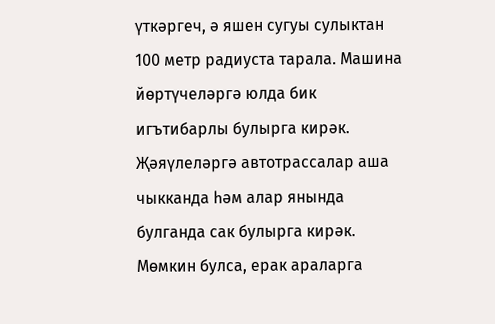үткәргеч, ә яшен сугуы сулыктан 100 метр радиуста тарала. Машина йөртүчеләргә юлда бик игътибарлы булырга кирәк. Җәяүлеләргә автотрассалар аша чыкканда һәм алар янында булганда сак булырга кирәк. Мөмкин булса, ерак араларга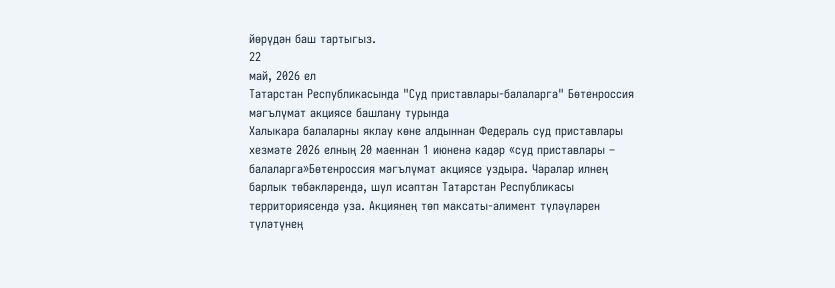йөрүдән баш тартыгыз.
22
май, 2026 ел
Татарстан Республикасында "Суд приставлары-балаларга" Бөтенроссия мәгълүмат акциясе башлану турында
Халыкара балаларны яклау көне алдыннан Федераль суд приставлары хезмәте 2026 елның 20 маеннан 1 июненә кадәр «суд приставлары – балаларга»Бөтенроссия мәгълүмат акциясе уздыра. Чаралар илнең барлык төбәкләрендә, шул исәптән Татарстан Республикасы территориясендә уза. Акциянең төп максаты-алимент түләүләрен түләтүнең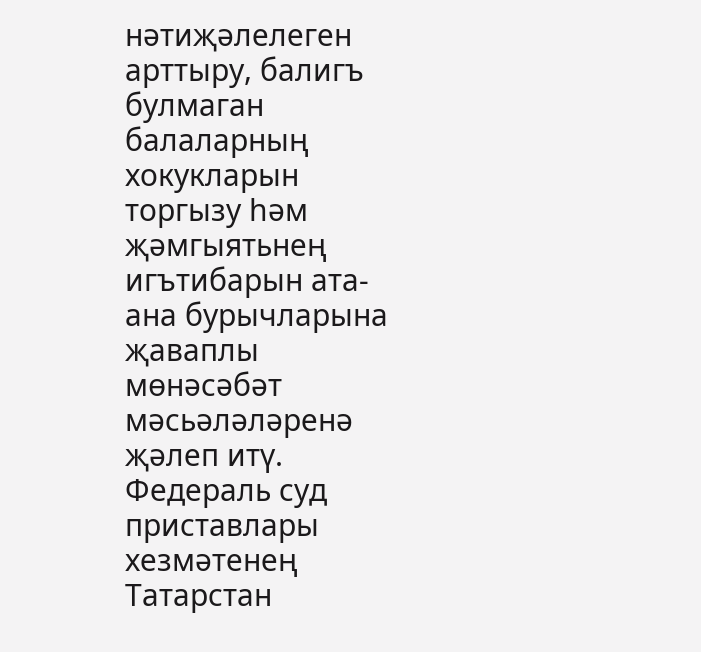нәтиҗәлелеген арттыру, балигъ булмаган балаларның хокукларын торгызу һәм җәмгыятьнең игътибарын ата-ана бурычларына җаваплы мөнәсәбәт мәсьәләләренә җәлеп итү. Федераль суд приставлары хезмәтенең Татарстан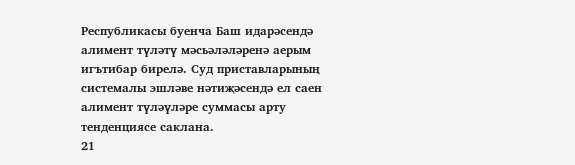Республикасы буенча Баш идарәсендә алимент түләтү мәсьәләләренә аерым игътибар бирелә. Суд приставларының системалы эшләве нәтиҗәсендә ел саен алимент түләүләре суммасы арту тенденциясе саклана.
21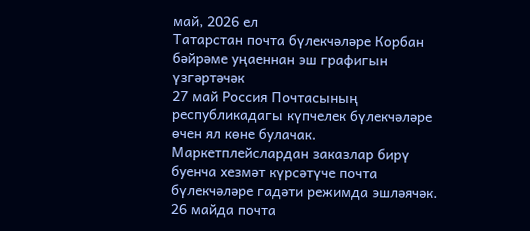май, 2026 ел
Татарстан почта бүлекчәләре Корбан бәйрәме уңаеннан эш графигын үзгәртәчәк
27 май Россия Почтасының республикадагы күпчелек бүлекчәләре өчен ял көне булачак. Маркетплейслардан заказлар бирү буенча хезмәт күрсәтүче почта бүлекчәләре гадәти режимда эшләячәк. 26 майда почта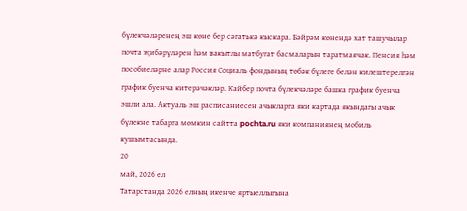бүлекчәләренең эш көне бер сәгатькә кыскара. Бәйрәм көнендә хат ташучылар почта җибәрүләрен һәм вакытлы матбугат басмаларын таратмаячак. Пенсия һәм пособиеләрне алар Россия Социаль фондының төбәк бүлеге белән килештерелгән график буенча китерәчәкләр. Кайбер почта бүлекчәләре башка график буенча эшли ала. Актуаль эш расписаниесен ачыкларга яки картада якындагы ачык бүлекне табарга мөмкин сайтта pochta.ru яки компаниянең мобиль кушымтасында.
20
май, 2026 ел
Татарстанда 2026 елның икенче яртыеллыгына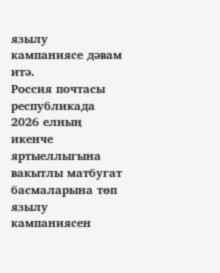язылу кампаниясе дәвам итә.
Россия почтасы республикада 2026 елның икенче яртыеллыгына вакытлы матбугат басмаларына төп язылу кампаниясен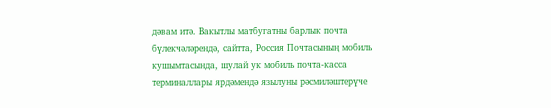дәвам итә. Вакытлы матбугатны барлык почта бүлекчәләрендә, сайтта, Россия Почтасының мобиль кушымтасында, шулай ук мобиль почта-касса терминаллары ярдәмендә язылуны рәсмиләштерүче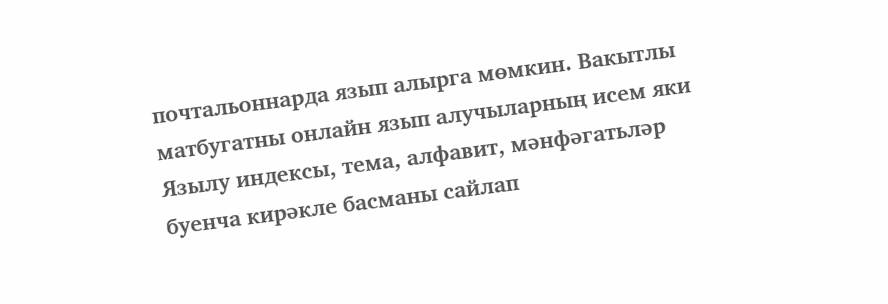почтальоннарда язып алырга мөмкин. Вакытлы матбугатны онлайн язып алучыларның исем яки Язылу индексы, тема, алфавит, мәнфәгатьләр буенча кирәкле басманы сайлап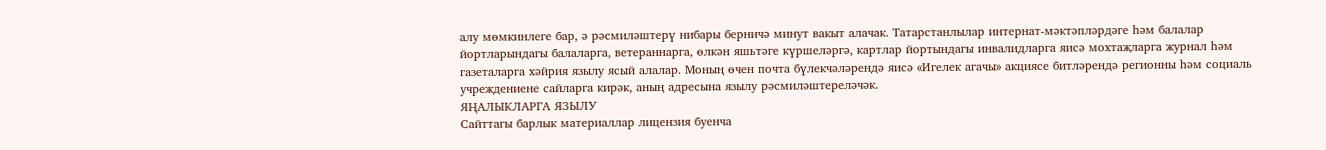алу мөмкинлеге бар, ә рәсмиләштерү нибары берничә минут вакыт алачак. Татарстанлылар интернат-мәктәпләрдәге һәм балалар йортларындагы балаларга, ветераннарга, өлкән яшьтәге күршеләргә, картлар йортындагы инвалидларга яисә мохтаҗларга журнал һәм газеталарга хәйрия язылу ясый алалар. Моның өчен почта бүлекчәләрендә яисә «Игелек агачы» акциясе битләрендә регионны һәм социаль учреждениене сайларга кирәк, аның адресына язылу рәсмиләштереләчәк.
ЯҢАЛЫКЛАРГА ЯЗЫЛУ
Сайттагы барлык материаллар лицензия буенча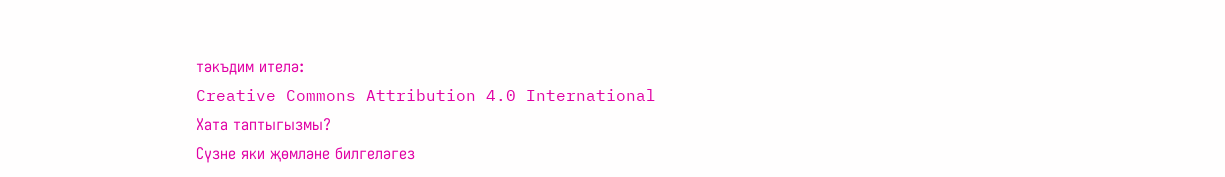тәкъдим ителә:
Creative Commons Attribution 4.0 International
Хата таптыгызмы?
Сүзне яки җөмләне билгеләгез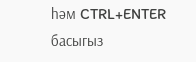һәм CTRL+ENTER басыгыз